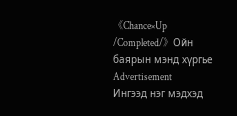《Chance×Up /Completed/》Ойн баярын мэнд хүргье
Advertisement
Ингээд нэг мэдхэд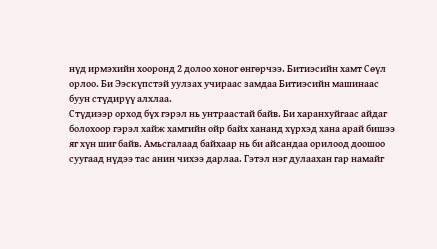нүд ирмэхийн хооронд 2 долоо хоног өнгөрчээ. Битиэсийн хамт Сөүл орлоо. Би Ээскүпстэй уулзах учираас замдаа Битиэсийн машинаас буун стүдирүү алхлаа.
Стүдиээр орход бүх гэрэл нь унтраастай байв. Би харанхуйгаас айдаг болохоор гэрэл хайж хамгийн ойр байх хананд хүрхэд хана арай бишээ яг хүн шиг байв. Амьсгалаад байхаар нь би айсандаа орилоод доошоо суугаад нүдээ тас анин чихээ дарлаа. Гэтэл нэг дулаахан гар намайг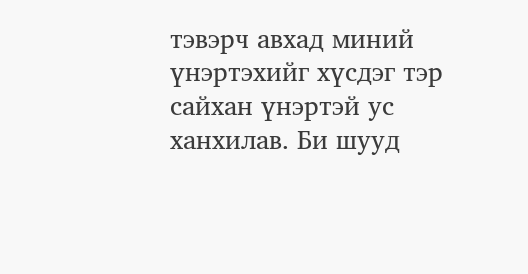тэвэрч авхад миний үнэртэхийг хүсдэг тэр сайхан үнэртэй ус ханхилав. Би шууд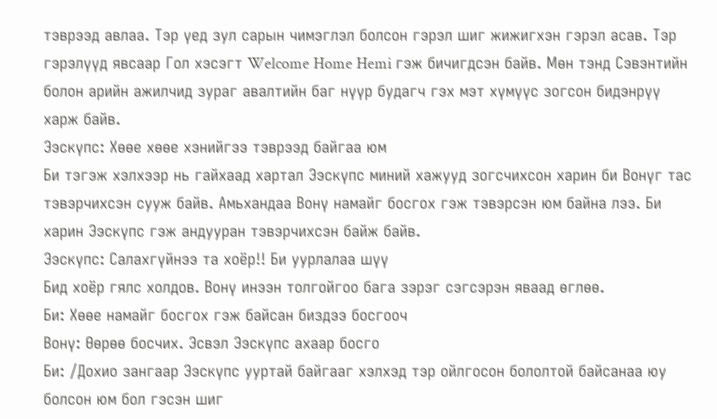тэврээд авлаа. Тэр үед зул сарын чимэглэл болсон гэрэл шиг жижигхэн гэрэл асав. Тэр гэрэлүүд явсаар Гол хэсэгт Welcome Home Hemi гэж бичигдсэн байв. Мөн тэнд Сэвэнтийн болон арийн ажилчид зураг авалтийн баг нүүр будагч гэх мэт хүмүүс зогсон бидэнрүү харж байв.
Ээскүпс: Хөөе хөөе хэнийгээ тэврээд байгаа юм
Би тэгэж хэлхээр нь гайхаад хартал Ээскүпс миний хажууд зогсчихсон харин би Вонүг тас тэвэрчихсэн сууж байв. Амьхандаа Вонү намайг босгох гэж тэвэрсэн юм байна лээ. Би харин Ээскүпс гэж андууран тэвэрчихсэн байж байв.
Ээскүпс: Салахгүйнээ та хоёр!! Би уурлалаа шүү
Бид хоёр гялс холдов. Вонү инээн толгойгоо бага зэрэг сэгсэрэн яваад өглөө.
Би: Хөөе намайг босгох гэж байсан биздээ босгооч
Вонү: Өөрөө босчих. Эсвэл Ээскүпс ахаар босго
Би: /Дохио зангаар Ээскүпс ууртай байгааг хэлхэд тэр ойлгосон бололтой байсанаа юу болсон юм бол гэсэн шиг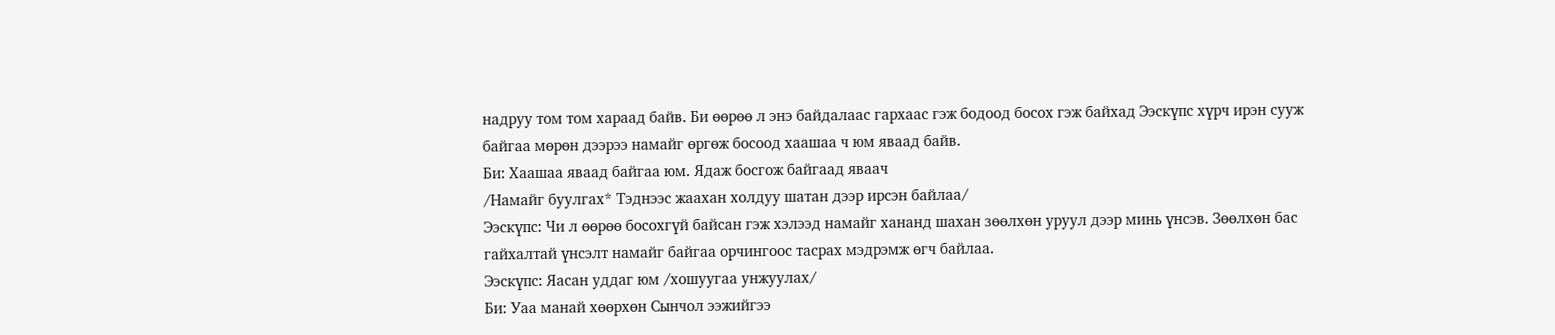надруу том том хараад байв. Би өөрөө л энэ байдалаас гархаас гэж бодоод босох гэж байхад Ээскүпс хүрч ирэн сууж байгаа мөрөн дээрээ намайг өргөж босоод хаашаа ч юм яваад байв.
Би: Хаашаа яваад байгаа юм. Ядаж босгож байгаад яваач
/Намайг буулгах* Тэднээс жаахан холдуу шатан дээр ирсэн байлаа/
Ээскүпс: Чи л өөрөө босохгүй байсан гэж хэлээд намайг хананд шахан зөөлхөн уруул дээр минь үнсэв. Зөөлхөн бас гайхалтай үнсэлт намайг байгаа орчингоос тасрах мэдрэмж өгч байлаа.
Ээскүпс: Яасан уддаг юм /хошуугаа унжуулах/
Би: Уаа манай хөөрхөн Сынчол ээжийгээ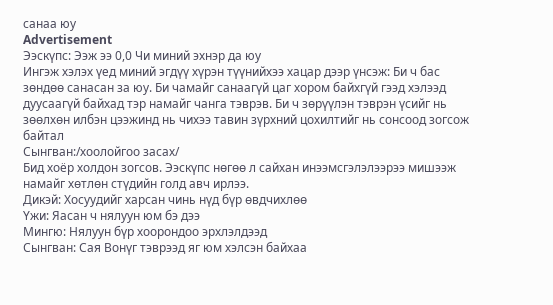санаа юу
Advertisement
Ээскүпс: Ээж ээ 0,0 Чи миний эхнэр да юу
Ингэж хэлэх үед миний эгдүү хүрэн түүнийхээ хацар дээр үнсэж: Би ч бас зөндөө санасан за юу. Би чамайг санаагүй цаг хором байхгүй гээд хэлээд дуусаагүй байхад тэр намайг чанга тэврэв. Би ч зөрүүлэн тэврэн үсийг нь зөөлхөн илбэн цээжинд нь чихээ тавин зүрхний цохилтийг нь сонсоод зогсож байтал
Сынгван:/хоолойгоо засах/
Бид хоёр холдон зогсов. Ээскүпс нөгөө л сайхан инээмсгэлэлээрээ мишээж намайг хөтлөн стүдийн голд авч ирлээ.
Дикэй: Хосуудийг харсан чинь нүд бүр өвдчихлөө
Үжи: Яасан ч нялуун юм бэ дээ
Мингю: Нялуун бүр хоорондоо эрхлэлдээд
Сынгван: Сая Вонүг тэврээд яг юм хэлсэн байхаа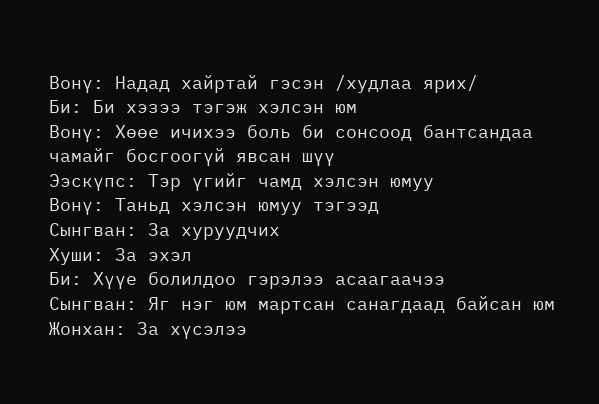Вонү: Надад хайртай гэсэн /худлаа ярих/
Би: Би хэзээ тэгэж хэлсэн юм
Вонү: Хөөе ичихээ боль би сонсоод бантсандаа чамайг босгоогүй явсан шүү
Ээскүпс: Тэр үгийг чамд хэлсэн юмуу
Вонү: Таньд хэлсэн юмуу тэгээд
Сынгван: За хуруудчих
Хуши: За эхэл
Би: Хүүе болилдоо гэрэлээ асаагаачээ
Сынгван: Яг нэг юм мартсан санагдаад байсан юм
Жонхан: За хүсэлээ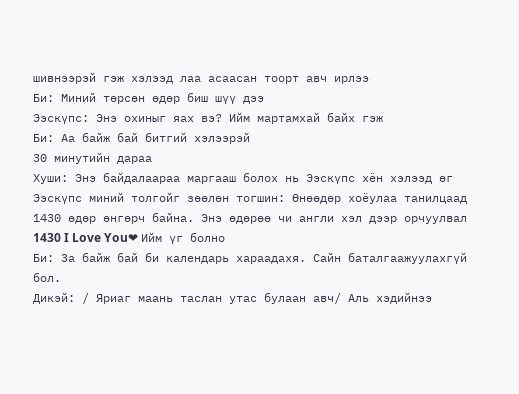шивнээрэй гэж хэлээд лаа асаасан тоорт авч ирлээ
Би: Миний төрсөн өдөр биш шүү дээ
Ээскүпс: Энэ охиныг яах вэ? Ийм мартамхай байх гэж
Би: Аа байж бай битгий хэлээрэй
30 минутийн дараа
Хуши: Энэ байдалаараа маргааш болох нь Ээскүпс хён хэлээд өг
Ээскүпс миний толгойг зөөлөн тогшин: Өнөөдөр хоёулаа танилцаад 1430 өдөр өнгөрч байна. Энэ өдөрөө чи англи хэл дээр орчуулвал 1430 I Love You❤ Ийм үг болно
Би: За байж бай би календарь хараадахя. Сайн баталгаажуулахгүй бол.
Дикэй: / Яриаг маань таслан утас булаан авч/ Аль хэдийнээ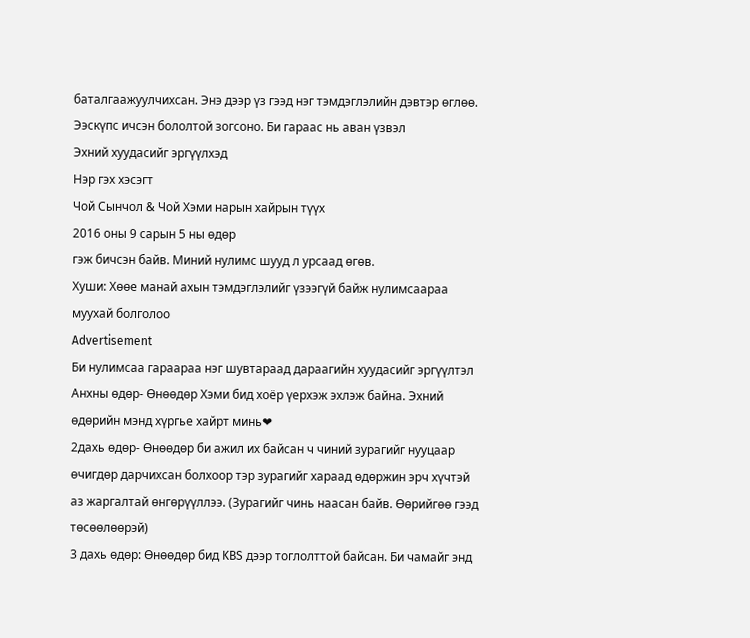баталгаажуулчихсан. Энэ дээр үз гээд нэг тэмдэглэлийн дэвтэр өглөө. Ээскүпс ичсэн бололтой зогсоно. Би гараас нь аван үзвэл
Эхний хуудасийг эргүүлхэд
Нэр гэх хэсэгт
Чой Сынчол & Чой Хэми нарын хайрын түүх
2016 оны 9 сарын 5 ны өдөр
гэж бичсэн байв. Миний нулимс шууд л урсаад өгөв.
Хуши: Хөөе манай ахын тэмдэглэлийг үзээгүй байж нулимсаараа муухай болголоо
Advertisement
Би нулимсаа гараараа нэг шувтараад дараагийн хуудасийг эргүүлтэл
Анхны өдөр- Өнөөдөр Хэми бид хоёр үерхэж эхлэж байна. Эхний өдөрийн мэнд хүргье хайрт минь❤
2дахь өдөр- Өнөөдөр би ажил их байсан ч чиний зурагийг нууцаар өчигдөр дарчихсан болхоор тэр зурагийг хараад өдөржин эрч хүчтэй аз жаргалтай өнгөрүүллээ. (Зурагийг чинь наасан байв. Өөрийгөө гээд төсөөлөөрэй)
3 дахь өдөр: Өнөөдөр бид KBS дээр тоглолттой байсан. Би чамайг энд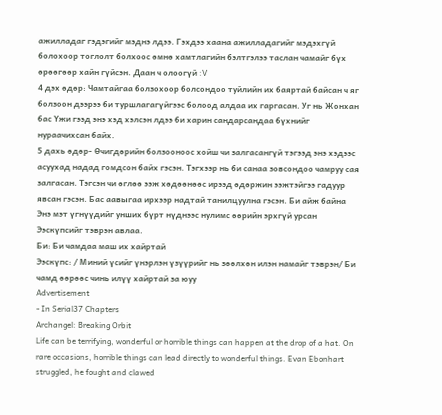ажилладаг гэдэгийг мэднэ лдээ. Гэхдээ хаана ажилладагийг мэдэхгүй болохоор тоглолт болхоос өмнө хамтлагийн бэлтгэлээ таслан чамайг бүх өрөөгөөр хайн гүйсэн. Даан ч олоогүй :V
4 дэх өдөр: Чамтайгаа болзохоор болсондоо туйлийн их баяртай байсан ч яг болзоон дээрээ би туршлагагүйгээс болоод алдаа их гаргасан. Уг нь Жонхан бас Үжи гээд энэ хэд хэлсэн лдээ би харин сандарсандаа бүхнийг нураачихсан байх.
5 дахь өдөр- Өчигдөрийн болзооноос хойш чи залгасангүй тэгээд энэ хэдээс асуухад надад гомдсон байх гэсэн. Тэгхээр нь би санаа зовсондоо чамруу сая залгасан. Тэгсэн чи өглөө ээж хөдөөнөөс ирээд өдөржин ээжтэйгээ гадуур явсан гэсэн. Бас аавыгаа ирхээр надтай танилцуулна гэсэн. Би айж байна
Энэ мэт үгнүүдийг унших бүрт нүднээс нулимс өөрийн эрхгүй урсан Ээскүпсийг тэврэн авлаа.
Би: Би чамдаа маш их хайртай
Ээскүпс: / Миний үсийг үнэрлэн үзүүрийг нь зөөлхөн илэн намайг тэврэн/ Би чамд өөрөөс чинь илүү хайртай за юуу
Advertisement
- In Serial37 Chapters
Archangel: Breaking Orbit
Life can be terrifying, wonderful or horrible things can happen at the drop of a hat. On rare occasions, horrible things can lead directly to wonderful things. Evan Ebonhart struggled, he fought and clawed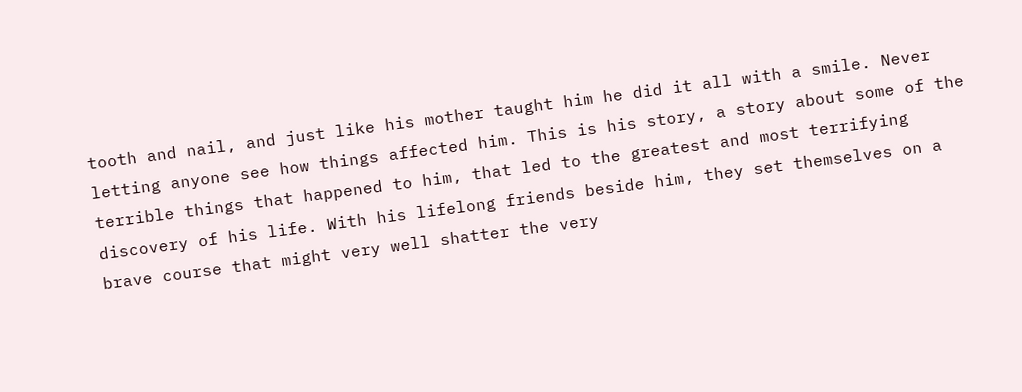tooth and nail, and just like his mother taught him he did it all with a smile. Never letting anyone see how things affected him. This is his story, a story about some of the terrible things that happened to him, that led to the greatest and most terrifying discovery of his life. With his lifelong friends beside him, they set themselves on a brave course that might very well shatter the very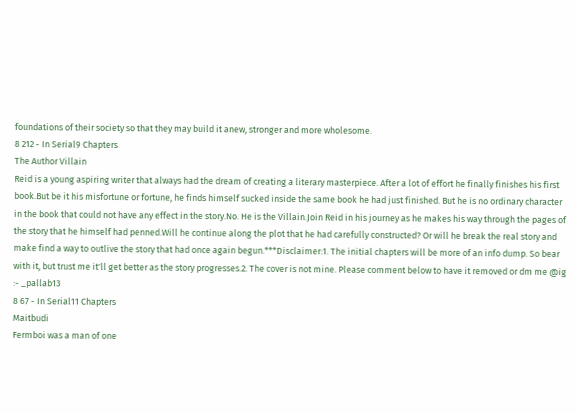foundations of their society so that they may build it anew, stronger and more wholesome.
8 212 - In Serial9 Chapters
The Author Villain
Reid is a young aspiring writer that always had the dream of creating a literary masterpiece. After a lot of effort he finally finishes his first book.But be it his misfortune or fortune, he finds himself sucked inside the same book he had just finished. But he is no ordinary character in the book that could not have any effect in the story.No. He is the Villain.Join Reid in his journey as he makes his way through the pages of the story that he himself had penned.Will he continue along the plot that he had carefully constructed? Or will he break the real story and make find a way to outlive the story that had once again begun.***Disclaimer:1. The initial chapters will be more of an info dump. So bear with it, but trust me it'll get better as the story progresses.2. The cover is not mine. Please comment below to have it removed or dm me @ig :- _pallab13
8 67 - In Serial11 Chapters
Maitbudi
Fermboi was a man of one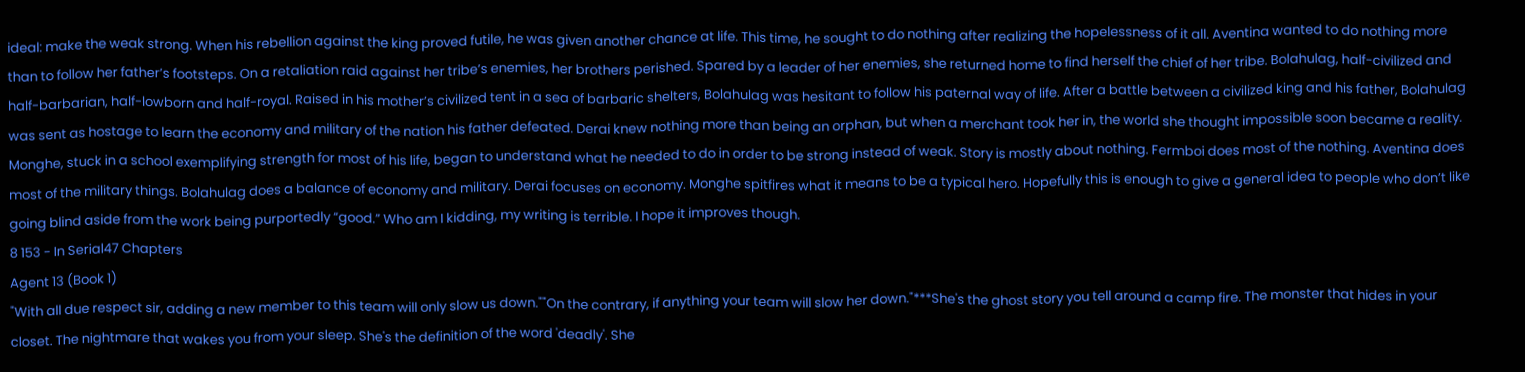ideal: make the weak strong. When his rebellion against the king proved futile, he was given another chance at life. This time, he sought to do nothing after realizing the hopelessness of it all. Aventina wanted to do nothing more than to follow her father’s footsteps. On a retaliation raid against her tribe’s enemies, her brothers perished. Spared by a leader of her enemies, she returned home to find herself the chief of her tribe. Bolahulag, half-civilized and half-barbarian, half-lowborn and half-royal. Raised in his mother’s civilized tent in a sea of barbaric shelters, Bolahulag was hesitant to follow his paternal way of life. After a battle between a civilized king and his father, Bolahulag was sent as hostage to learn the economy and military of the nation his father defeated. Derai knew nothing more than being an orphan, but when a merchant took her in, the world she thought impossible soon became a reality. Monghe, stuck in a school exemplifying strength for most of his life, began to understand what he needed to do in order to be strong instead of weak. Story is mostly about nothing. Fermboi does most of the nothing. Aventina does most of the military things. Bolahulag does a balance of economy and military. Derai focuses on economy. Monghe spitfires what it means to be a typical hero. Hopefully this is enough to give a general idea to people who don’t like going blind aside from the work being purportedly “good.” Who am I kidding, my writing is terrible. I hope it improves though.
8 153 - In Serial47 Chapters
Agent 13 (Book 1)
"With all due respect sir, adding a new member to this team will only slow us down.""On the contrary, if anything your team will slow her down."***She's the ghost story you tell around a camp fire. The monster that hides in your closet. The nightmare that wakes you from your sleep. She's the definition of the word 'deadly'. She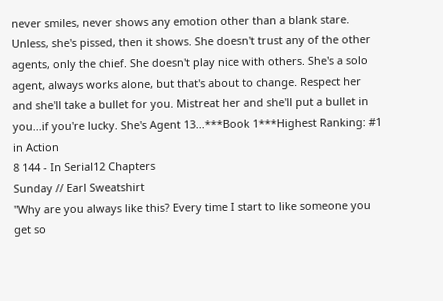never smiles, never shows any emotion other than a blank stare. Unless, she's pissed, then it shows. She doesn't trust any of the other agents, only the chief. She doesn't play nice with others. She's a solo agent, always works alone, but that's about to change. Respect her and she'll take a bullet for you. Mistreat her and she'll put a bullet in you...if you're lucky. She's Agent 13...***Book 1***Highest Ranking: #1 in Action
8 144 - In Serial12 Chapters
Sunday // Earl Sweatshirt
"Why are you always like this? Every time I start to like someone you get so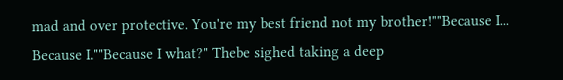mad and over protective. You're my best friend not my brother!""Because I... Because I.""Because I what?" Thebe sighed taking a deep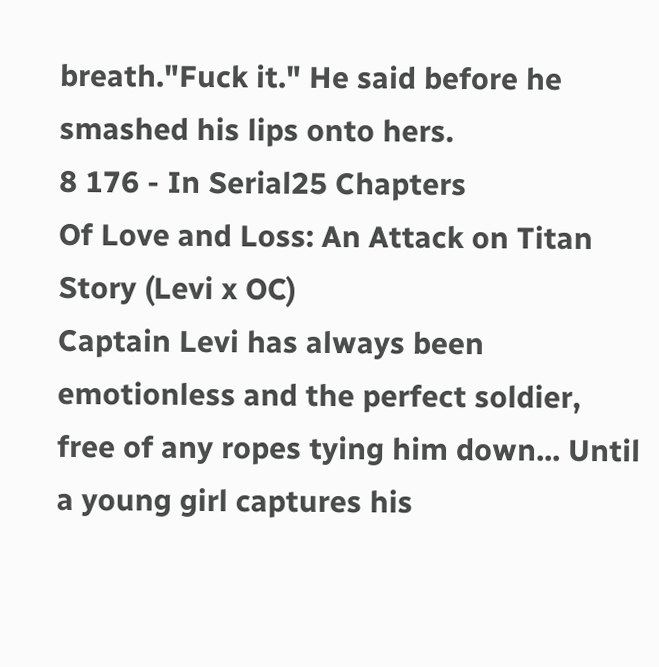breath."Fuck it." He said before he smashed his lips onto hers.
8 176 - In Serial25 Chapters
Of Love and Loss: An Attack on Titan Story (Levi x OC)
Captain Levi has always been emotionless and the perfect soldier, free of any ropes tying him down... Until a young girl captures his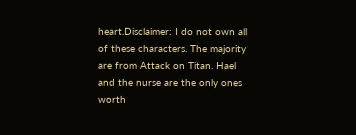heart.Disclaimer: I do not own all of these characters. The majority are from Attack on Titan. Hael and the nurse are the only ones worth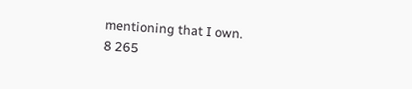mentioning that I own.
8 265